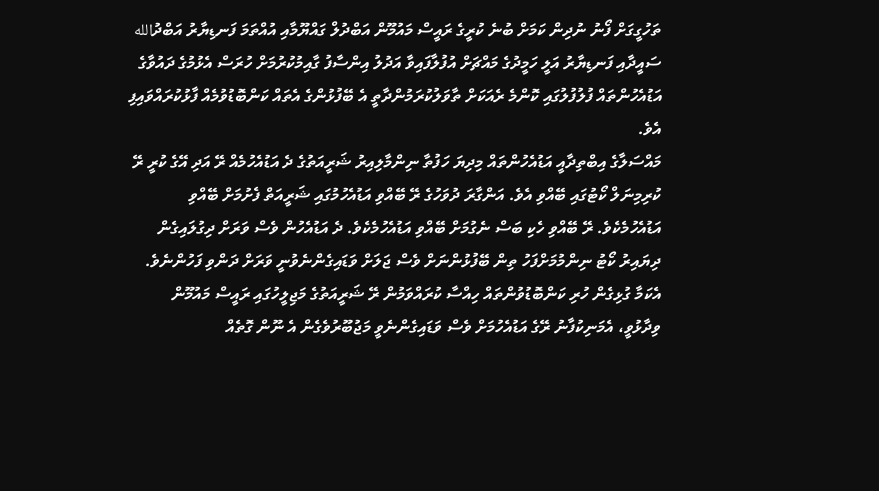ތަހުގީގަށް ފޯނު ނުދިން ކަމަށް ބުނެ ކުރީގެ ރައީސް މައުމޫން އަބްދުލް ގައްޔޫމާއި އުއްތަމަ ފަނޑިޔާރު އަބްދުالله ސައީދާއި ފަނޑިޔާރު އަލީ ހަމީދުގެ މައްޗަށް އުފުލާފައިވާ އަދުލު އިންސާފު ގާއިމުކުރުމަށް ހުރަސް އެޅުމުގެ ދައުވާގެ އަޑުއެހުންތައް ފުލުފުލުގައި ކޮންމެ ރެއަކަށް ތާވަލުކުރަމުންދާތީ އެ ބޭފުޅުންގެ އެތައް ކަންބޮޑުވުމެއް ފާޅުކުރައްވައިފި އެވެ.
މައްސަލާގެ އިބްތިދާއީ އަޑުއެހުންތައް މިދިޔަ ހަފުތާ ނިންމާލިއިރު ޝަރީއަތުގެ ދެ އަޑުއެހުމެއް ރޭ އަދި އޭގެ ކުރީ ރޭ ކުރިމިނަލް ކޯޓުގައި ބޭއްވި އެވެ. އަންގާރަ ދުވަހުގެ ރޭ ބޭއްވި އަޑުއެހުމުގައި ޝަރީއަތް ފެށުމަށް ބޭއްވި އަޑުއެހުމެކެވެ. ރޭ ބޭއްވި ހެކި ބަސް ނެގުމަށް ބޭއްވި އަޑުއެހުމެކެވެ. ދެ އަޑުއެހުން ވެސް ވަރަށް ދިގުލައިގެން ދިޔައިރު ކޯޓު ނިންމުމަށްފަހު ތިން ބޭފުޅުންނަށް ވެސް ޖަލަށް ވަޑައިގެންނެވުނީ ވަރަށް ދަންވި ފަހުންނެވެ.
އެކަމާ ގުޅިގެން ހުރި ކަންބޮޑުވުންތައް ހިއްސާ ކުރައްވަމުން ރޭ ޝަރީއަތުގެ މަޖިލީހުގައި ރައީސް މައުމޫން ވިދާޅުވީ، އެމަނިކުފާނު ރޭގެ އަޑުއެހުމަށް ވެސް ވަޑައިގެންނެވީ މަޖުބޫރުވެގެން އެ ނޫން ގޮތެއް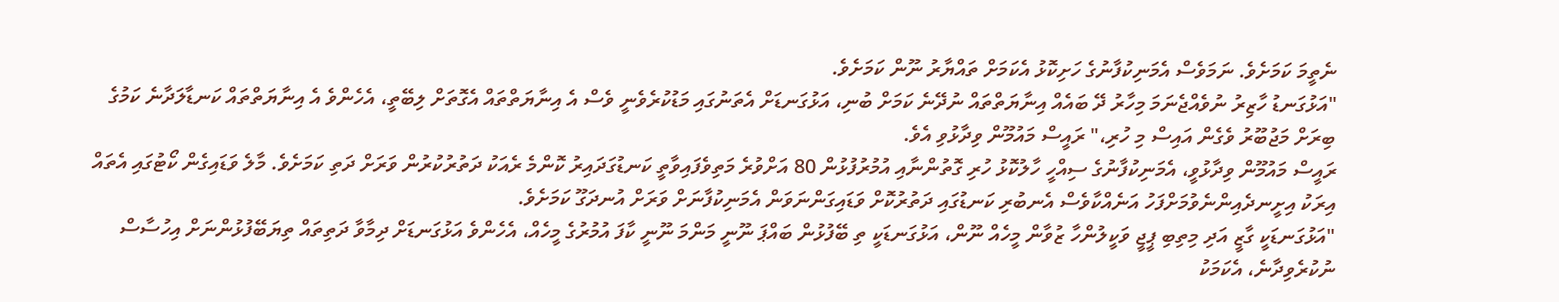ނެތީމަ ކަމަށެވެ. ނަމަވެސް އެމަނިކުފާނުގެ ހަށިކޮޅު އެކަމަށް ތައްޔާރު ނޫން ކަމަށެވެ.
"އަޅުގަނޑު ހާޒިރު ނުވެއްޖެނަމަ މިހާރު ދޭ ބައެއް އިނާޔަތްތައް ނުދޭނެ ކަމަށް ބުނި، އަޅުގަނޑަށް އެތަނުގައި މަޑުކުރެވެނީ ވެސް އެ އިނާޔަތްތައް އެގޮތަށް ލިބޭތީ، އެހެންވެ އެ އިނާޔަތްތައް ކަނޑާލަދާނެ ކަމުގެ ބިރަށް މަޖުބޫރު ވެގެން އައިސް މި ހުރި،" ރައީސް މައުމޫން ވިދާޅުވި އެވެ.
ރައީސް މައުމޫން ވިދާޅުވީ، އެމަނިކުފާނުގެ ސިއްހީ ހާލުކޮޅު ހުރި ގޮތުންނާއި އުމުރުފުޅުން 80 އަށްވުރެ މަތިވެފައިވާތީ ކަނޑުގަދައިރު ކޮންމެ ރެއަކު ދަތުރުކުރުން ވަރަށް ދަތި ކަމަށެވެ. މާލެ ވަޑައިގެން ކޯޓުގައި އެތައް އިރަކު އިށީނދެއިންނެވުމަށްފަހު އަނެއްކާވެސް އެނބުރި ކަނޑުގައި ދަތުރުކޮށް ވަޑައިގަންނަވަން އެމަނިކުފާނަށް ވަރަށް އުނދަގޫ ކަމަށެވެ.
"އަޅުގަނޑަކީ ގާޒީ އަދި މިތިބި ޕީޖީ ވަކީލުންހާ ޒުވާން މީހެއް ނޫން، އަޅުގަނޑަކީ ތި ބޭފުޅުން ބައްޕަ ނޫނީ މަންމަ ނޫނީ ކާފަ އުމުރުގެ މީހެއް، އެހެންވެ އަޅުގަނޑަށް ދިމާވާ ދަތިތައް ތިޔަބޭފުޅުންނަށް އިހުސާސް ނުކުރެވިދާނެ، އެކަމަކު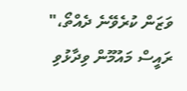ވަޒަން ކުރެވޭނެ ދެއްތޯ،" ރައީސް މައުމޫން ވިދާޅުވި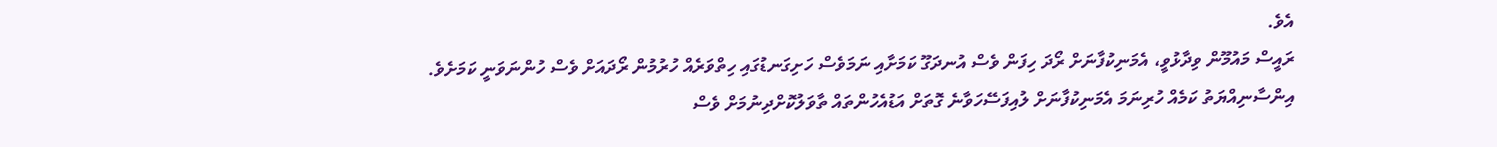އެވެ.
ރައީސް މައުމޫން ވިދާޅުވީ، އެމަނިކުފާނަށް ރޯދަ ހިފަން ވެސް އުނދަގޫ ކަމަށާއި ނަމަވެސް ހަށިގަނޑުގައި ހިތްވަރެއް ހުރުމުން ރޯދައަށް ވެސް ހުންނަވަނީ ކަމަށެވެ. އިންސާނިއްޔަތު ކަމެއް ހުރިނަމަ އެމަނިކުފާނަށް ލުއިފަސޭހަވާނެ ގޮތަށް އަޑުއެހުންތައް ތާވަލުކޮށްދިނުމަށް ވެސް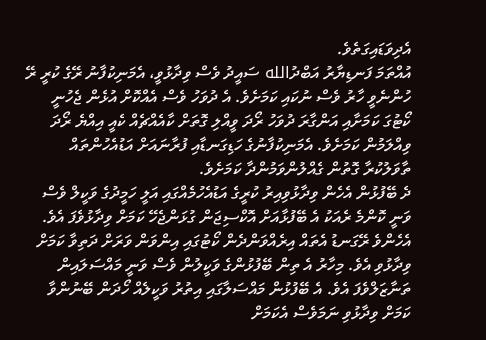އެދިވަޑައިގަތެވެ.
އުއްތަމަ ފަނޑިޔާރު އަބްދުالله ސައީދު ވެސް ވިދާޅުވީ، އެމަނިކުފާނު ރޭގެ ކުރީ ރޭ ހުންނެވީ ހާރު ވެސް ނުކައި ކަމަށެވެ. އެ ދުވަހު ވެސް އެއްކޮށް އުޅެން ޖެހުނީ ކޯޓުގަ ކަމަށާއި އަންގާރަ ދުވަހު ރޯދަ ވީއްލި ގޮތަށް ކާއެއްޗެއް ކެއީ އިއްޔެ ރޯދަ ވިއްލަމުން ކަމަށެވެ. އެމަނިކުފާނުގެ ހަޑިގަނޑާއި ފުރާނައަށް އަޑުއެހުންތައް ތާވަލުކުރާ ގޮތުން ގެއްލުންވަމުންދާ ކަމަށެވެ.
ދެ ބޭފުޅުން އެހެން ވިދާޅުވިއިރު ކުރީގެ އަޑުއެހުމެއްގައި އަލީ ހަމީދުގެ ވަކީލް ވެސް ވަނީ ކޮންމެ ރެއަކު އެ ބޭފުޅާއަށް އޮކްސިޖަން ގުޅަންޖެހޭ ކަމަށް ވިދާޅުވެފަ އެވެ. އެހެންވެ ރޭގަނޑު އެތައް އިރެއްވަންދެން ކޯޓުގައި އިންވަން ވަރަށް ދަތިވާ ކަމަށް ވިދާޅުވި އެވެ. މިހާރު އެ ތިން ބޭފުޅުންގެ ވަކީލުން ވެސް ވަނީ މައްސަލައިން ތަނާޒަލްވެފަ އެވެ. އެ ބޭފުޅުން މައްސަލާގައި އިތުރު ވަކީލެއް ހޯދަން ބޭނުންވާ ކަމަށް ވިދާޅުވި ނަމަވެސް އެކަމަށް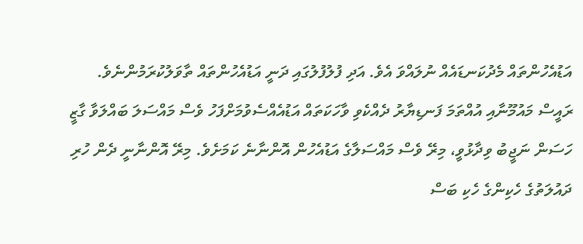އަޑުއެހުންތައް މެދުކަނޑައެއް ނުލައްވަ އެވެ. އަދި ފުލުފުލުގައި ދަނީ އަޑުއެހުންތައް ތާވަލުކުރަމުންނެވެ.
ރައީސް މައުމޫނާއި އުއްތަމަ ފަނޑިޔާރު ދެއްކެވި ވާހަކަތައް އަޑުއެއްސެވުމަށްފަހު ވެސް މައްސަލަ ބައްލަވާ ގާޒީ ހަސަން ނަޖީބު ވިދާޅުވީ، މިރޭ ވެސް މައްސަލާގެ އަޑުއެހުން އޮންނާނެ ކަމަށެވެ. މިރޭ އޮންނާނީ ދެން ހުރި ދައުލަތުގެ ހެކިންގެ ހެކި ބަސް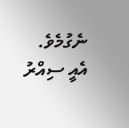ނެގުމެވެ. އެއީ ސިއްރު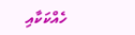ހެއްކަކާއި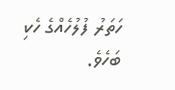ހަތަރު ފުލުހެއްގެ ހެކި ބަހެވެ.